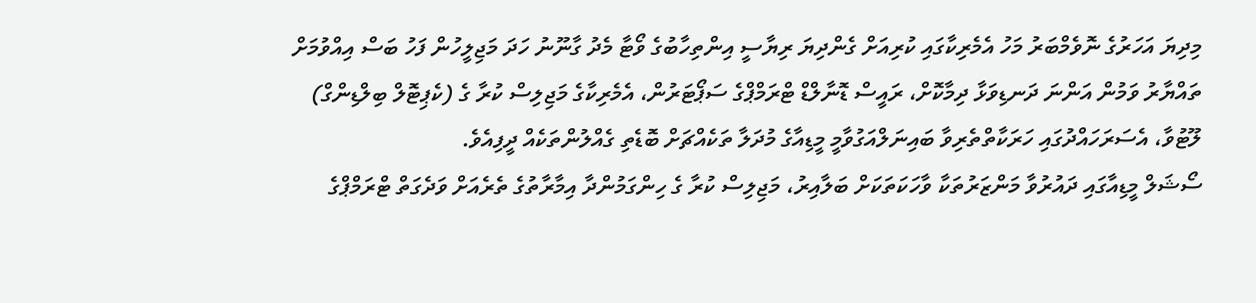މިދިޔަ އަހަރުގެ ނޮވެމްބަރު މަހު އެމެރިކާގައި ކުރިއަށް ގެންދިޔަ ރިޔާސީ އިންތިހާބުގެ ވޯޓާ މެދު ގާނޫނު ހަދަ މަޖިލީހުން ފަހު ބަސް އިއްވުމަށް ތައްޔާރު ވަމުން އަންނަ ދަނޑިވަޅާ ދިމާކޮށް، ރައީސް ޑޮނާލްޑް ޓްރަމްޕްގެ ސަޕޯޓަރުން، އެމެރިކާގެ މަޖިލިސް ކުރާ ގެ (ކެޕިޓޮލް ބިލްޑިންގް) ލޫޓުވާ، އެސަރަހައްދުގައި ހަރަކާތްތެރިވާ ބައިނަލްއަގުވާމީ މީޑިއާގެ މުދަލާ ތަކެއްޗަށް ބޮޑެތި ގެއްލުންތަކެއް ދީފިއެވެ.
ސޯޝަލް މީޑިއާގައި ދައުރުވާ މަންޒަރުތަކާ ވާހަކަތަކަށް ބަލާއިރު، މަޖިލިސް ކުރާ ގެ ހިންގަމުންދާ އިމާރާތުގެ ތެރެއަށް ވަދެގަތް ޓްރަމްޕްގެ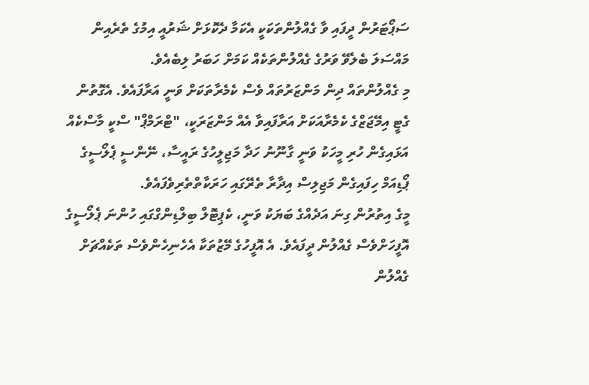ސަޕޯޓަރުން ދީފައި ވާ ގެއްލުންތަކަކީ އެކަމާ ދެކޮޅަށް ޝަރުއީ އިމުގެ ތެރެއިން މައްސަލަ ބެލެވޭ ވަރުގެ ގެއްލުންތަކެއް ކަމަށް ހަބަރު ލިބެއެވެ.
މި ގެއްލުންތައް ދިން މަންޒަރުތައް ވެސް ކެމެރާތަކަށް ވަނީ އަރާފައެވެ. އެގޮތުން ގެޓީ އިމޭޖަޒްގެ ކެމެރާއަކަށް އަރާފައިވާ އެއް މަންޒަރަކީ، "ޓްރަމްޕް" ސްކީ މާސްކެއް އަޅައިގެން ހުރި މީހަކު ވަނީ ގާނޫނު ހަދާ މަޖިލީހުގެ ރައީސާ، ނޭންސީ ޕެލޯސީގެ ޕޯޑިއަމް ހިފައިގެން މަޖިލިސް އިދާރާ ތެރޭގައި ހަރަކާތްތެރިވެފައެވެ.
މީގެ އިތުރުން ގިނަ އަދެއްގެ ބަޔަކު ވަނީ، ކެޕިޓޮލް ބިލްޑިންގްގައި ހުންނަ ޕެލޯސީގެ އޮފީހަށްވެސް ގެއްލުން ދީފައެވެ. އެ އޮފީހުގެ މޭޒުތަކާ އެހެނިހެންވެސް ތަކެއްޗަށް ގެއްލުން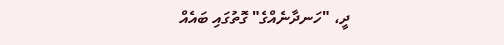ދީ، "ހަނދާނެއްގެ" ގޮތުގައި ބައެއް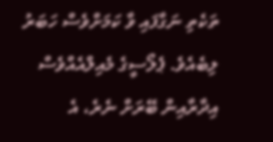ތަކެތި ނަގާފައި ވާ ކަމަށްވެސް ހަބަރު ލިބެއެވެ. ޕެލޯސީގެ މެއިލްއެއްވެސް އިދާރާއިން ބޭރަށް ނެރެ، އެ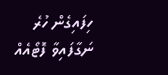ހިފައިގެން ހުރެ ނަގާފައިވާ ފޮޓޯއެއް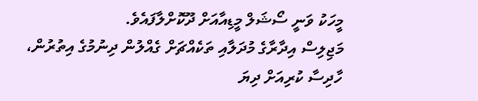މީހަކު ވަނީ ސޯޝަލް މީޑިއާއަށް ދޫކޮށްލާފައެވެ.
މަޖިލިސް އިދާރާގެ މުދަލާއި ތަކެއްޗަށް ގެއްލުން ދިނުމުގެ އިތުރުން، ހާދިސާ ކުރިއަށް ދިޔަ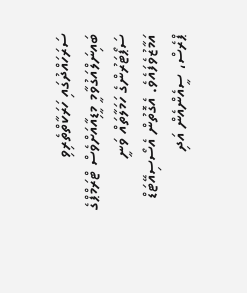ސަރަހައްދުގައި ހަރަކާތްތެރިވި ބައިނަލްއަގުވާމީ މީޑިއާއަށްވެސް ޓްރަމްޕްގެ ސަޕޯޓަރުންގެ ހަމަލާތައް ވަނީ އަމާޒުވެފައެވެ. އެގޮތުން އެސޯސިއޭޓަޑް ޕްރެސް، ސީއެންއެން އަދި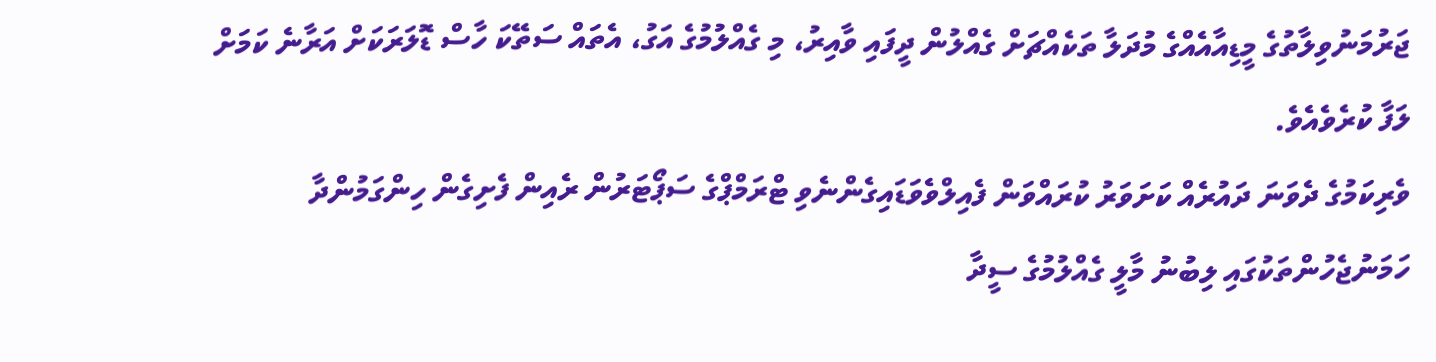ޖަރުމަނުވިލާތުގެ މީޑިއާއެއްގެ މުދަލާ ތަކެއްޗަށް ގެއްލުން ދީފައި ވާއިރު، މި ގެއްލުމުގެ އަގު، އެތައް ސަތޭކަ ހާސް ޑޮލަރަކަށް އަރާނެ ކަމަށް ލަފާ ކުރެވެއެވެ.
ވެރިކަމުގެ ދެވަނަ ދައުރެއް ކަށަވަރު ކުރައްވަން ފެއިލްވެވަޑައިގެންނެވި ޓްރަމްޕްގެ ސަޕޯޓަރުން ރެއިން ފެށިގެން ހިންގަމުންދާ ހަމަނުޖެހުންތަކުގައި ލިބުނު މާލީ ގެއްލުމުގެ ސީދާ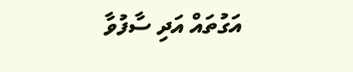އަގުތައް އަދި ސާފުވާ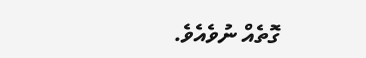ގޮތެއް ނުވެއެވެ.